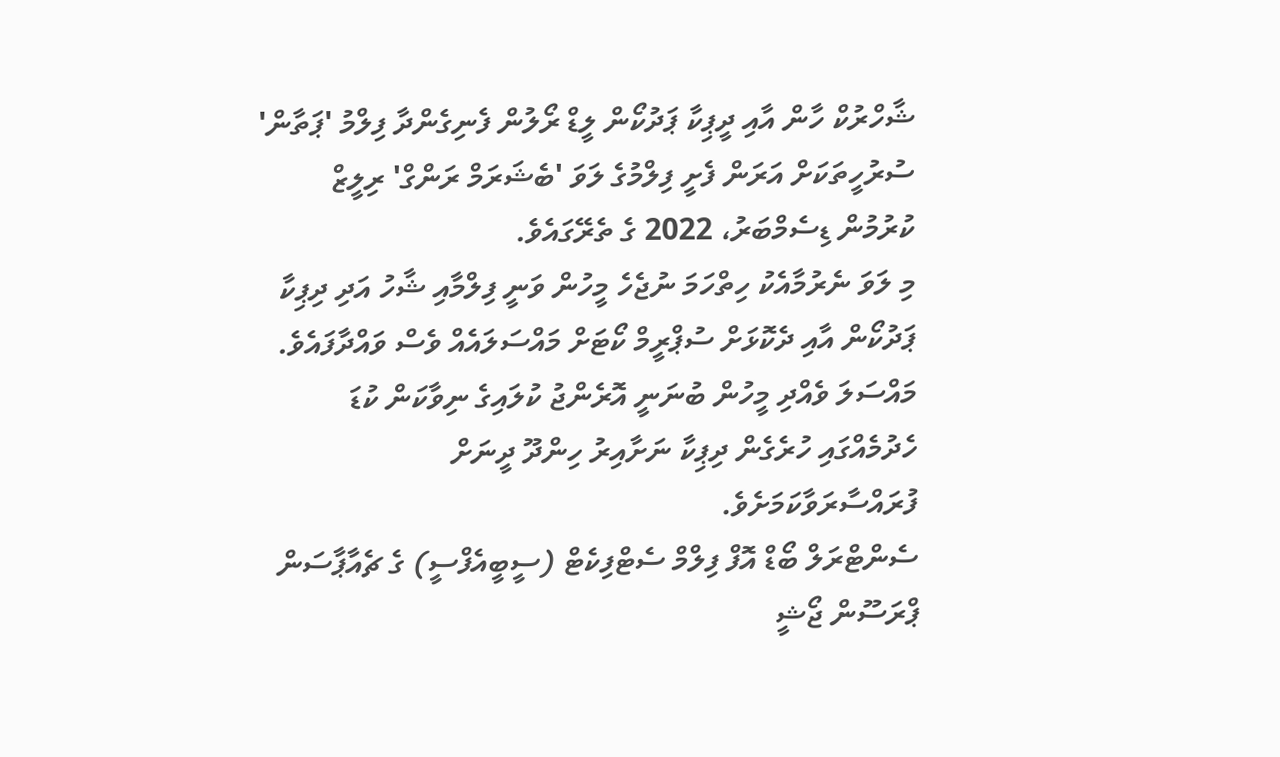ޝާހްރުކް ހާން އާއި ދީޕިކާ ޕަދުކޯން ލީޑް ރޯލުން ފެނިގެންދާ ފިލްމު 'ޕަތާން' ސުރުހީތަކަށް އަރަން ފެށީ ފިލްމުގެ ލަވަ 'ބެޝަރަމް ރަންގް' ރިލީޒް ކުރުމުން ޑިސެމްބަރު، 2022 ގެ ތެރޭގައެވެ.
މި ލަވަ ނެރުމާއެކު ހިތްހަމަ ނުޖެހެ މީހުން ވަނީ ފިލްމާއި ޝާހު އަދި ދިޕިކާ ޕަދުކޯން އާއި ދެކޮޅަށް ސުޕްރީމް ކޯޓަށް މައްސަލައެއް ވެސް ވައްދާފައެވެ. މައްސަލަ ވެއްދި މީހުން ބުނަނީ އޮރެންޖު ކުލައިގެ ނިވާކަން ކުޑަ ހެދުމެއްގައި ހުރެގެން ދިޕިކާ ނަށާއިރު ހިންދޫ ދީނަށް ފުރައްސާރަވާކަމަށެވެ.
ސެންޓްރަލް ބޯޑް އޮފް ފިލްމް ސެޓްފިކެޓް (ސީބީއެފްސީ) ގެ ޗެއާޕާސަން ޕްރަސޫން ޖޯޝީ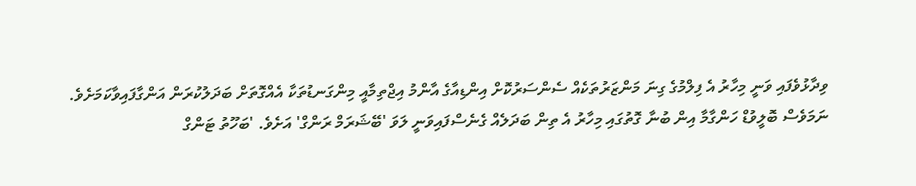ވިދާޅުވެފައި ވަނީ މިހާރު އެ ފިލްމުގެ ގިނަ މަންޒަރުތަކެއް ސެންސަރުކޮށް އިންޑިއާގެ އާންމު އިޖްތިމާއީ މިންގަނޑުތަކާ އެއްގޮތަށް ބަދަލުކުރަން އަންގާފައިވާކަމަށެވެ.
ނަމަވެސް ބޮލީވުޑް ހަންގާމާ އިން ބުނާ ގޮތުގައި މިހާރު އެ ތިން ބަދަލެއް ގެނެސްފައިވަނީ ލަވަ 'ބޭޝަރަމް ރަންގް' އަށެވެ. 'ބަހޫތު ޓަންގް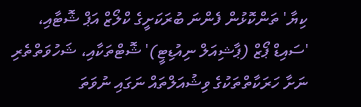ކިޔާ' ތަންކޮޅުން ފެންނަ ބުރަކަށީގެ ކްލޯޒް އަޕް ޝޮޓާއި، 'ސައިޑް ޕޯޒް (ޕާޝިއަލް ނިއުޑިޓީ)' ޝޮޓްތަކާއި، ޝަހުވަތްތެރި ނަށާ ހަރަކާތްތަކުގެ ވިޝުއަލްތައް ނަގައި ނުވަތަ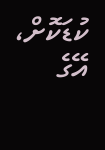ކުޑަކޮށް، އޭގެ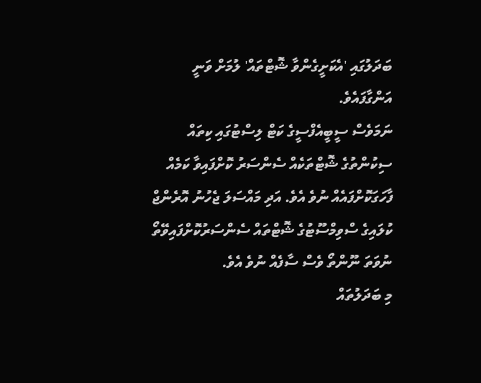ބަދަލުގައި 'އެކަށީގެންވާ ޝޮޓްތައް' ލުމަށް ވަނީ އަންގާފައެވެ.
ނަމަވެސް ސީބީއެފްސީގެ ކަޓް ލިސްޓުގައި ކިތައް ސިކުންތުގެ ޝޮޓްތަކެއް ސެންސަރު ކޮށްފައިވާ ކަމެއް ފާހަގަކޮށްފައެއް ނުވެ އެވެ. އަދި މައްސަލަ ޖެހުނު އޮރެންޖް ކުލައިގެ ސްވިމްސޫޓުގެ ޝޮޓްތައް ސެންސަރުކޮށްފައިވޭތޯ ނުވަތަ ނޫންތޯ ވެސް ސާފެއް ނުވެ އެވެ.
މި ބަދަލުތައް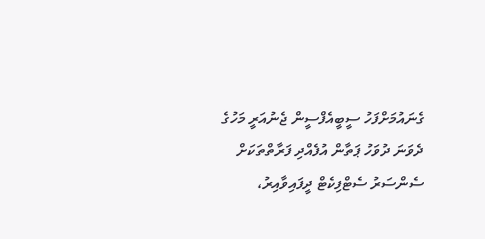ގެނައުމަށްފަހު ސީބީއެފްސީން ޖެނުއަރީ މަހުގެ ދެވަނަ ދުވަހު ޕަތާން އުފެއްދި ފަރާތްތަކަށް ސެންސަރު ސެޓްފިކެޓް ދީފައިވާއިރު،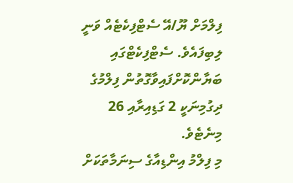ފިލްމަށް ޔޫ/އޭ ސެޓްފިކެޓެއް ވަނީ ލިބިފައެވެ. ސެޓްފިކެޓްގައި ބަޔާންކޮށްފައިވާގޮތުން ފިލްމުގެ ދިގުމިނަކީ 2 ގަޑިއިރާއި 26 މިނެޓެވެ.
މި ފިލްމު އިންޑިއާގެ ސިނަމާތަކަށް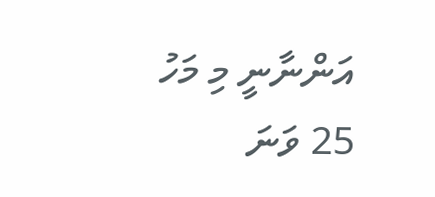އަންނާނީ މި މަހު 25 ވަނަ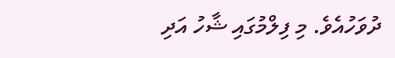ދުވަހުއެވެ. މި ފިލްމުގައި ޝާހު އަދި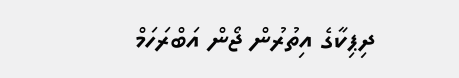ދިޕިކާގެ އިތުރުން ޖޯން އަބްރަހަމް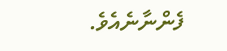ފެންނާނެއެވެ.